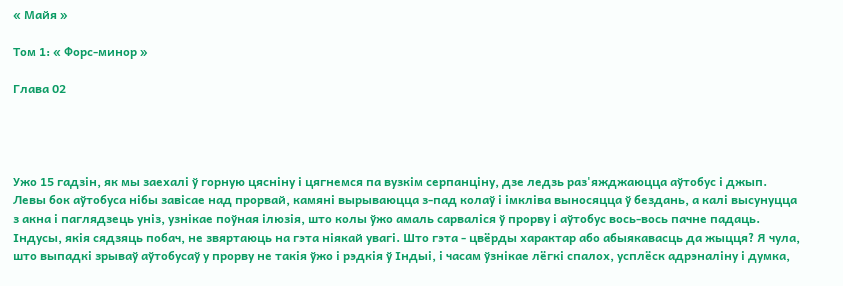« Майя »

Том 1: « Форс-минор »

Глава 02




Ужо 15 гадзін, як мы заехалі ў горную цясніну і цягнемся па вузкім серпанціну, дзе ледзь раз'яжджаюцца аўтобус і джып. Левы бок аўтобуса нібы завісае над прорвай, камяні вырываюцца з-пад колаў і імкліва выносяцца ў бездань, а калі высунуцца з акна і паглядзець уніз, узнікае поўная ілюзія, што колы ўжо амаль сарваліся ў прорву і аўтобус вось-вось пачне падаць. Індусы, якія сядзяць побач, не звяртаюць на гэта ніякай увагі. Што гэта - цвёрды характар або абыякавасць да жыцця? Я чула, што выпадкі зрываў аўтобусаў у прорву не такія ўжо і рэдкія ў Індыі, і часам ўзнікае лёгкі спалох, усплёск адрэналіну і думка,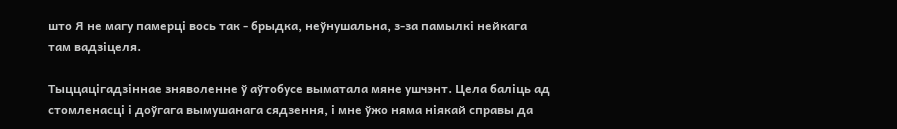што Я не магу памерці вось так - брыдка, неўнушальна, з-за памылкі нейкага там вадзіцеля.

Тыццацігадзіннае зняволенне ў аўтобусе выматала мяне ушчэнт. Цела баліць ад стомленасці і доўгага вымушанага сядзення, і мне ўжо няма ніякай справы да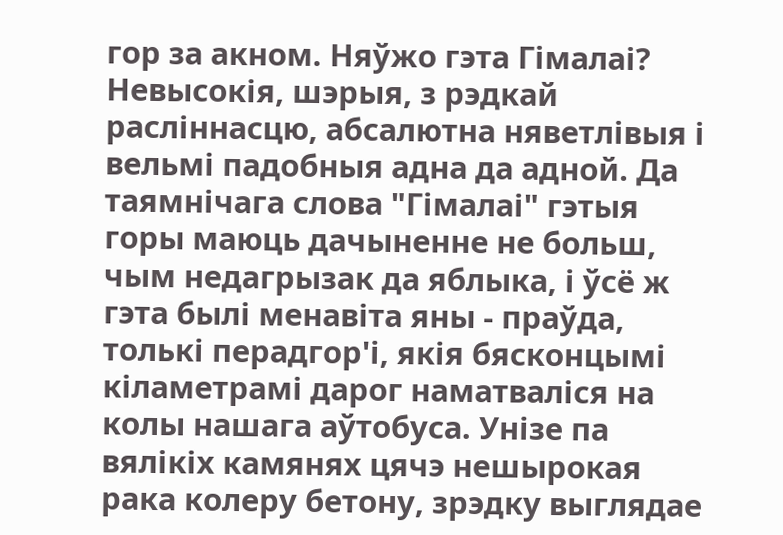гор за акном. Няўжо гэта Гімалаі? Невысокія, шэрыя, з рэдкай расліннасцю, абсалютна няветлівыя і вельмі падобныя адна да адной. Да таямнічага слова "Гімалаі" гэтыя горы маюць дачыненне не больш, чым недагрызак да яблыка, і ўсё ж гэта былі менавіта яны - праўда, толькі перадгор'і, якія бясконцымі кіламетрамі дарог наматваліся на колы нашага аўтобуса. Унізе па вялікіх камянях цячэ нешырокая рака колеру бетону, зрэдку выглядае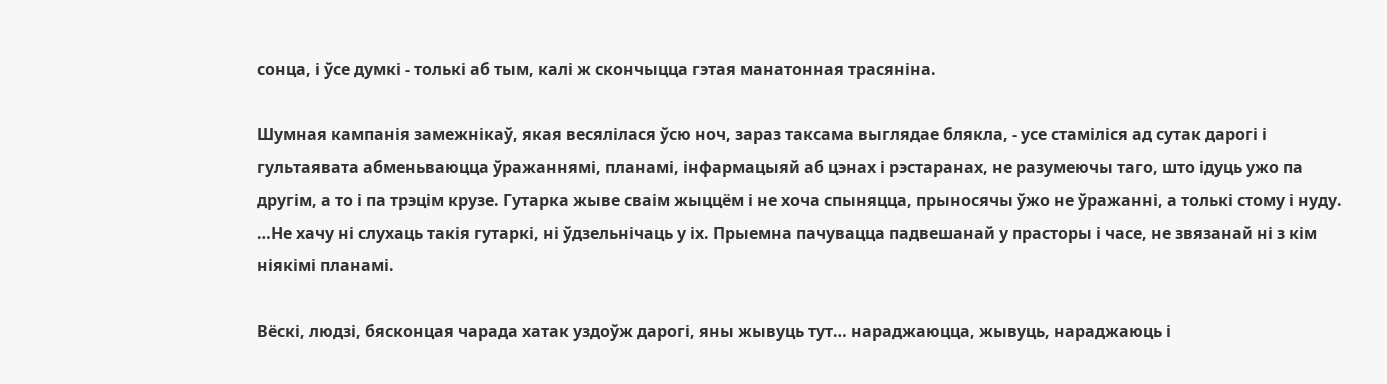сонца, і ўсе думкі - толькі аб тым, калі ж скончыцца гэтая манатонная трасяніна.

Шумная кампанія замежнікаў, якая весялілася ўсю ноч, зараз таксама выглядае блякла, - усе стаміліся ад сутак дарогі і гультаявата абменьваюцца ўражаннямі, планамі, інфармацыяй аб цэнах і рэстаранах, не разумеючы таго, што ідуць ужо па другім, а то і па трэцім крузе. Гутарка жыве сваім жыццём і не хоча спыняцца, прыносячы ўжо не ўражанні, а толькі стому і нуду. …Не хачу ні слухаць такія гутаркі, ні ўдзельнічаць у іх. Прыемна пачувацца падвешанай у прасторы і часе, не звязанай ні з кім ніякімі планамі.

Вёскі, людзі, бясконцая чарада хатак уздоўж дарогі, яны жывуць тут… нараджаюцца, жывуць, нараджаюць і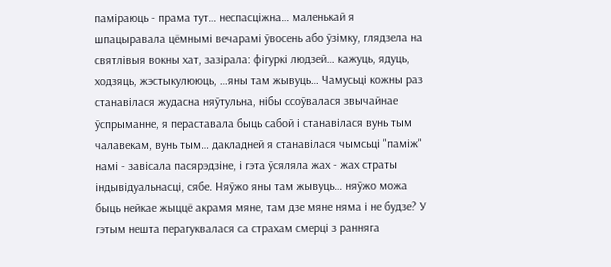паміраюць - прама тут… неспасціжна… маленькай я шпацыравала цёмнымі вечарамі ўвосень або ўзімку, глядзела на святлівыя вокны хат, зазірала: фігуркі людзей… кажуць, ядуць, ходзяць, жэстыкулююць, …яны там жывуць… Чамусьці кожны раз станавілася жудасна няўтульна, нібы ссоўвалася звычайнае ўспрыманне, я пераставала быць сабой і станавілася вунь тым чалавекам, вунь тым… дакладней я станавілася чымсьці "паміж" намі - завісала пасярэдзіне, і гэта ўсяляла жах - жах страты індывідуальнасці, сябе. Няўжо яны там жывуць… няўжо можа быць нейкае жыццё акрамя мяне, там дзе мяне няма і не будзе? У гэтым нешта перагуквалася са страхам смерці з ранняга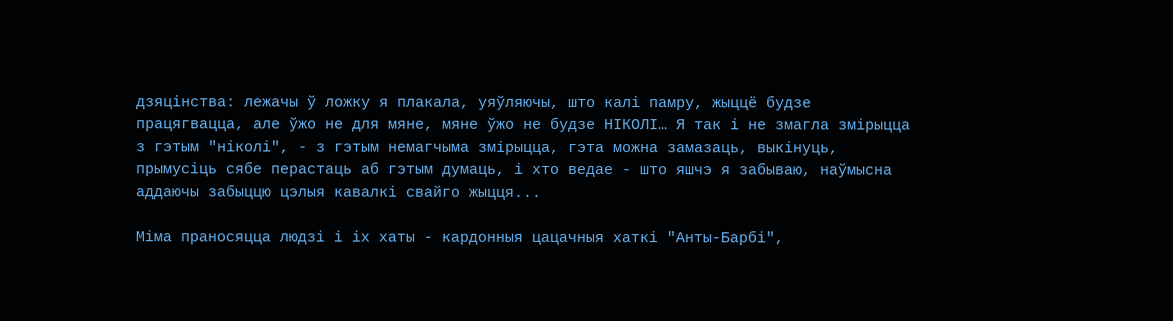дзяцінства: лежачы ў ложку я плакала, уяўляючы, што калі памру, жыццё будзе працягвацца, але ўжо не для мяне, мяне ўжо не будзе НІКОЛІ… Я так і не змагла змірыцца з гэтым "ніколі", - з гэтым немагчыма змірыцца, гэта можна замазаць, выкінуць, прымусіць сябе перастаць аб гэтым думаць, і хто ведае - што яшчэ я забываю, наўмысна аддаючы забыццю цэлыя кавалкі свайго жыцця...

Міма праносяцца людзі і іх хаты - кардонныя цацачныя хаткі "Анты-Барбі",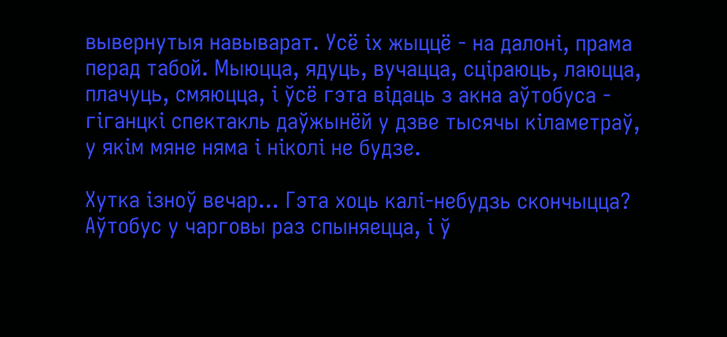вывернутыя навыварат. Усё іх жыццё - на далоні, прама перад табой. Мыюцца, ядуць, вучацца, сціраюць, лаюцца, плачуць, смяюцца, і ўсё гэта відаць з акна аўтобуса - гіганцкі спектакль даўжынёй у дзве тысячы кіламетраў, у якім мяне няма і ніколі не будзе.

Хутка ізноў вечар... Гэта хоць калі-небудзь скончыцца? Аўтобус у чарговы раз спыняецца, і ў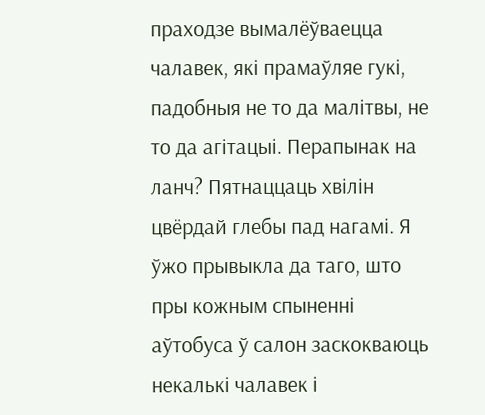праходзе вымалёўваецца чалавек, які прамаўляе гукі, падобныя не то да малітвы, не то да агітацыі. Перапынак на ланч? Пятнаццаць хвілін цвёрдай глебы пад нагамі. Я ўжо прывыкла да таго, што пры кожным спыненні аўтобуса ў салон заскокваюць некалькі чалавек і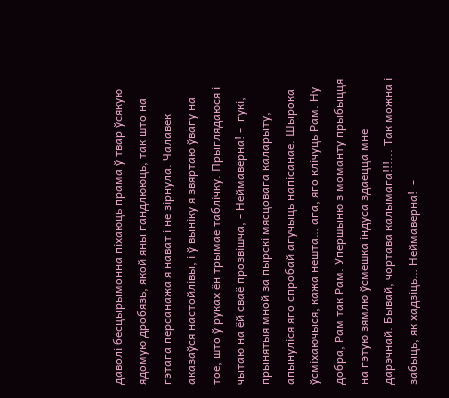даволі бесцырымонна піхаюць прама ў твар ўсякую ядомую дробязь, якой яны гандлююць, так што на гэтага персанажа я нават і не зірнула. Чалавек аказаўся настойлівы, і ў выніку я звяртаю ўвагу на тое, што ў руках ён трымае таблічку. Прыглядаюся і чытаю на ёй сваё прозвішча, - Неймаверна! -  гукі, прынятыя мной за пырскі мясцовага каларыту, апынуліся яго спробай агучыць напісанае. Шырока ўсміхаючыся, кажа нешта… ага, яго клічуць Рам. Ну добра, Рам так Рам. Упершыню з моманту прыбыцця на гэтую зямлю ўсмешка індуса здаецца мне дарэчнай. Бывай, чортава калымага!!!... Так можна і забыць, як хадзіць… Неймаверна!  -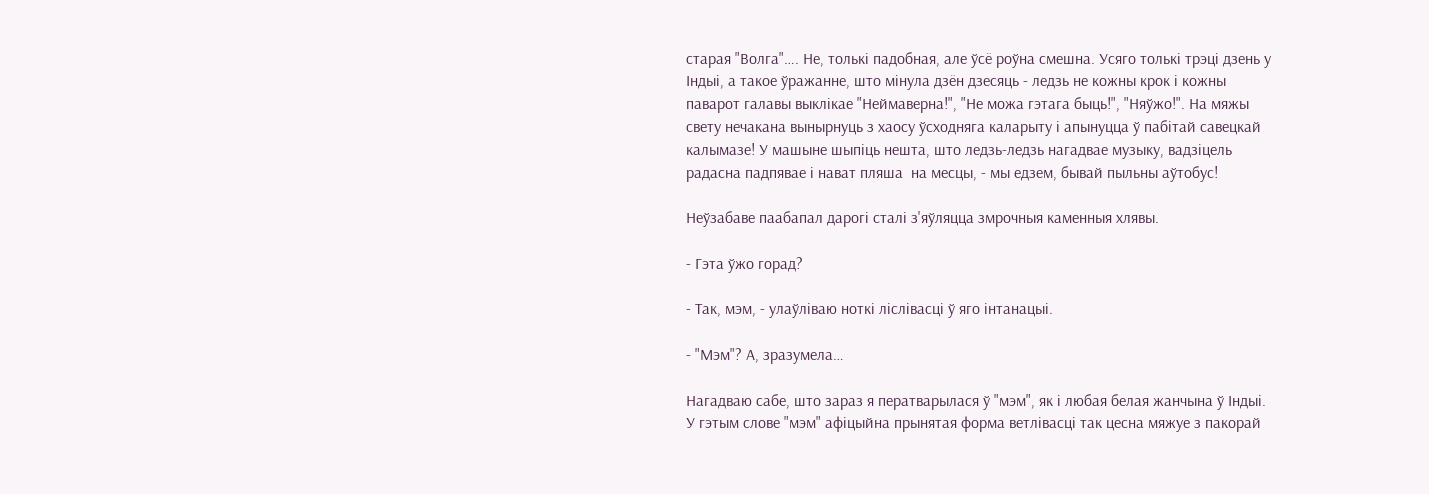старая "Волга"…. Не, толькі падобная, але ўсё роўна смешна. Усяго толькі трэці дзень у Індыі, а такое ўражанне, што мінула дзён дзесяць - ледзь не кожны крок і кожны паварот галавы выклікае "Неймаверна!", "Не можа гэтага быць!", "Няўжо!". На мяжы свету нечакана вынырнуць з хаосу ўсходняга каларыту і апынуцца ў пабітай савецкай калымазе! У машыне шыпіць нешта, што ледзь-ледзь нагадвае музыку, вадзіцель радасна падпявае і нават пляша  на месцы, - мы едзем, бывай пыльны аўтобус!

Неўзабаве паабапал дарогі сталі з'яўляцца змрочныя каменныя хлявы.

- Гэта ўжо горад?

- Так, мэм, - улаўліваю ноткі ліслівасці ў яго інтанацыі.

- "Мэм"? А, зразумела…

Нагадваю сабе, што зараз я ператварылася ў "мэм", як і любая белая жанчына ў Індыі. У гэтым слове "мэм" афіцыйна прынятая форма ветлівасці так цесна мяжуе з пакорай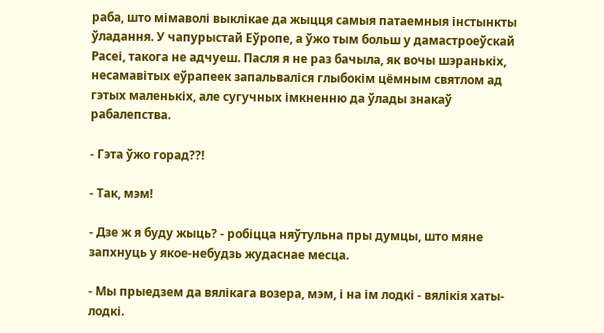раба, што мімаволі выклікае да жыцця самыя патаемныя інстынкты ўладання. У чапурыстай Еўропе, а ўжо тым больш у дамастроеўскай Расеі, такога не адчуеш. Пасля я не раз бачыла, як вочы шэранькіх, несамавітых еўрапеек запальваліся глыбокім цёмным святлом ад гэтых маленькіх, але сугучных імкненню да ўлады знакаў рабалепства.

- Гэта ўжо горад??!

- Так, мэм!

- Дзе ж я буду жыць? - робіцца няўтульна пры думцы, што мяне запхнуць у якое-небудзь жудаснае месца.

- Мы прыедзем да вялікага возера, мэм, і на ім лодкі - вялікія хаты-лодкі.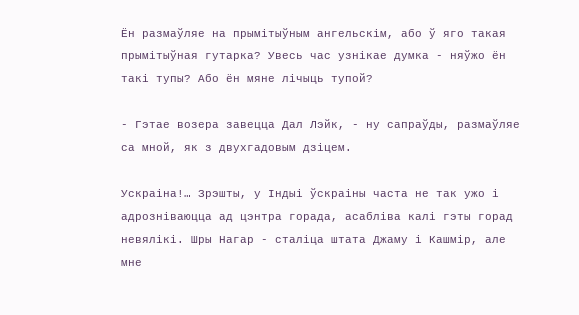Ён размаўляе на прымітыўным ангельскім, або ў яго такая прымітыўная гутарка? Увесь час узнікае думка - няўжо ён такі тупы? Або ён мяне лічыць тупой?

- Гэтае возера завецца Дал Лэйк, - ну сапраўды, размаўляе са мной, як з двухгадовым дзіцем.

Ускраіна!… Зрэшты, у Індыі ўскраіны часта не так ужо і адрозніваюцца ад цэнтра горада, асабліва калі гэты горад невялікі. Шры Нагар - сталіца штата Джаму і Кашмір, але мне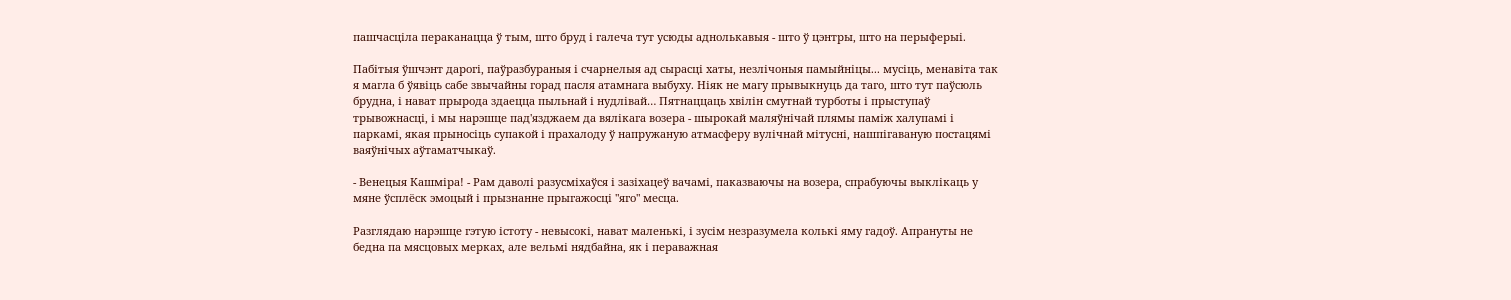пашчасціла пераканацца ў тым, што бруд і галеча тут усюды аднолькавыя - што ў цэнтры, што на перыферыі.

Пабітыя ўшчэнт дарогі, паўразбураныя і счарнелыя ад сырасці хаты, незлічоныя памыйніцы... мусіць, менавіта так я магла б ўявіць сабе звычайны горад пасля атамнага выбуху. Ніяк не магу прывыкнуць да таго, што тут паўсюль брудна, і нават прырода здаецца пыльнай і нудлівай… Пятнаццаць хвілін смутнай турботы і прыступаў трывожнасці, і мы нарэшце пад'язджаем да вялікага возера - шырокай маляўнічай плямы паміж халупамі і паркамі, якая прыносіць супакой і прахалоду ў напружаную атмасферу вулічнай мітусні, нашпігаваную постацямі ваяўнічых аўтаматчыкаў.

- Венецыя Кашміра! - Рам даволі разусміхаўся і зазіхацеў вачамі, паказваючы на возера, спрабуючы выклікаць у мяне ўсплёск эмоцый і прызнанне прыгажосці "яго" месца.

Разглядаю нарэшце гэтую істоту - невысокі, нават маленькі, і зусім незразумела колькі яму гадоў. Апрануты не бедна па мясцовых мерках, але вельмі нядбайна, як і пераважная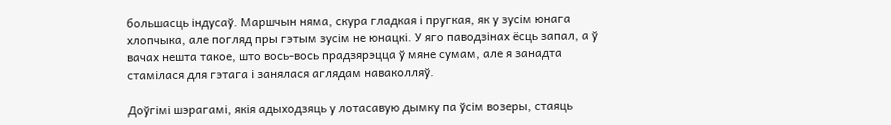большасць індусаў. Маршчын няма, скура гладкая і пругкая, як у зусім юнага хлопчыка, але погляд пры гэтым зусім не юнацкі. У яго паводзінах ёсць запал, а ў вачах нешта такое, што вось-вось прадзярэцца ў мяне сумам, але я занадта стамілася для гэтага і занялася аглядам наваколляў.

Доўгімі шэрагамі, якія адыходзяць у лотасавую дымку па ўсім возеры, стаяць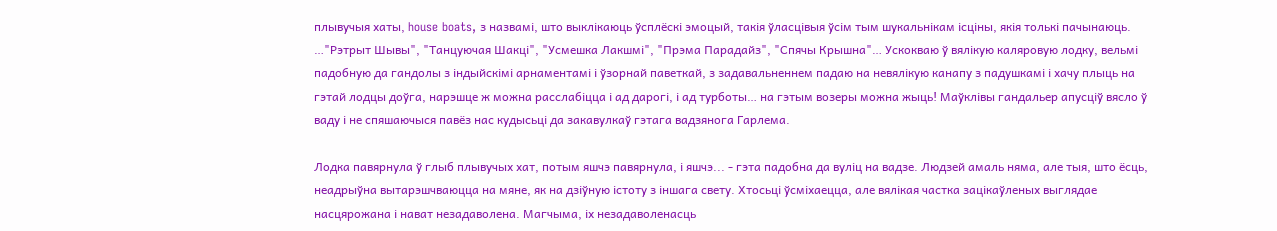плывучыя хаты, house boats, з назвамі, што выклікаюць ўсплёскі эмоцый, такія ўласцівыя ўсім тым шукальнікам ісціны, якія толькі пачынаюць. …"Рэтрыт Шывы", "Танцуючая Шакці", "Усмешка Лакшмі", "Прэма Парадайз", "Спячы Крышна"… Ускокваю ў вялікую каляровую лодку, вельмі падобную да гандолы з індыйскімі арнаментамі і ўзорнай паветкай, з задавальненнем падаю на невялікую канапу з падушкамі і хачу плыць на гэтай лодцы доўга, нарэшце ж можна расслабіцца і ад дарогі, і ад турботы… на гэтым возеры можна жыць! Маўклівы гандальер апусціў вясло ў ваду і не спяшаючыся павёз нас кудысьці да закавулкаў гэтага вадзянога Гарлема.

Лодка павярнула ў глыб плывучых хат, потым яшчэ павярнула, і яшчэ... - гэта падобна да вуліц на вадзе. Людзей амаль няма, але тыя, што ёсць, неадрыўна вытарэшчваюцца на мяне, як на дзіўную істоту з іншага свету. Хтосьці ўсміхаецца, але вялікая частка зацікаўленых выглядае насцярожана і нават незадаволена. Магчыма, іх незадаволенасць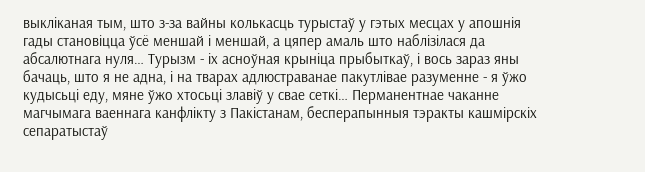выкліканая тым, што з-за вайны колькасць турыстаў у гэтых месцах у апошнія гады становіцца ўсё меншай і меншай, а цяпер амаль што наблізілася да абсалютнага нуля… Турызм - іх асноўная крыніца прыбыткаў, і вось зараз яны бачаць, што я не адна, і на тварах адлюстраванае пакутлівае разуменне - я ўжо кудысьці еду, мяне ўжо хтосьці злавіў у свае сеткі… Перманентнае чаканне магчымага ваеннага канфлікту з Пакістанам, бесперапынныя тэракты кашмірскіх сепаратыстаў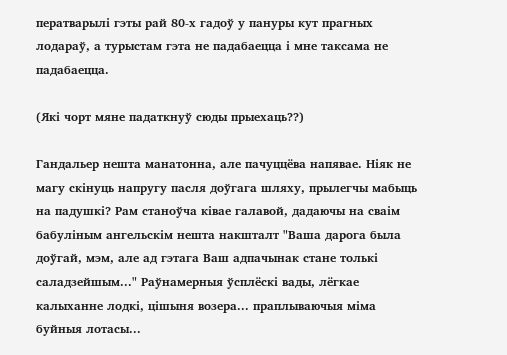ператварылі гэты рай 80-х гадоў у пануры кут прагных лодараў, а турыстам гэта не падабаецца і мне таксама не падабаецца.

(Які чорт мяне падаткнуў сюды прыехаць??)

Гандальер нешта манатонна, але пачуццёва напявае. Ніяк не магу скінуць напругу пасля доўгага шляху, прылегчы мабыць на падушкі? Рам станоўча ківае галавой, дадаючы на сваім бабуліным ангельскім нешта накшталт "Ваша дарога была доўгай, мэм, але ад гэтага Ваш адпачынак стане толькі саладзейшым..." Раўнамерныя ўсплёскі вады, лёгкае калыханне лодкі, цішыня возера... праплываючыя міма буйныя лотасы...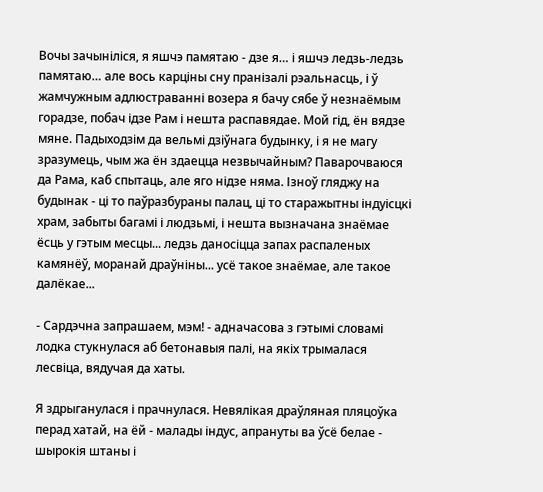Вочы зачыніліся, я яшчэ памятаю - дзе я… і яшчэ ледзь-ледзь памятаю… але вось карціны сну пранізалі рэальнасць, і ў жамчужным адлюстраванні возера я бачу сябе ў незнаёмым горадзе, побач ідзе Рам і нешта распавядае. Мой гід, ён вядзе мяне. Падыходзім да вельмі дзіўнага будынку, і я не магу зразумець, чым жа ён здаецца незвычайным? Паварочваюся да Рама, каб спытаць, але яго нідзе няма. Ізноў гляджу на будынак - ці то паўразбураны палац, ці то старажытны індуісцкі храм, забыты багамі і людзьмі, і нешта вызначана знаёмае ёсць у гэтым месцы... ледзь даносіцца запах распаленых камянёў, моранай драўніны... усё такое знаёмае, але такое далёкае...

- Сардэчна запрашаем, мэм! - адначасова з гэтымі словамі лодка стукнулася аб бетонавыя палі, на якіх трымалася лесвіца, вядучая да хаты.

Я здрыганулася і прачнулася. Невялікая драўляная пляцоўка перад хатай, на ёй - малады індус, апрануты ва ўсё белае - шырокія штаны і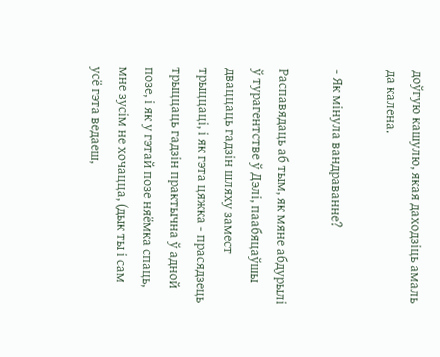доўгую кашулю, якая даходзіць амаль да калена.

- Як мінула вандраванне?

Распавядаць аб тым, як мяне абдурылі ў турагентстве ў Дэлі, паабяцаўшы дваццаць гадзін шляху замест трыццаці, і як гэта цяжка - прасядзець трыццаць гадзін практычна ў адной позе, і як у гэтай позе няёмка спаць, мне зусім не хочацца, (дык ты і сам усё гэта ведаеш,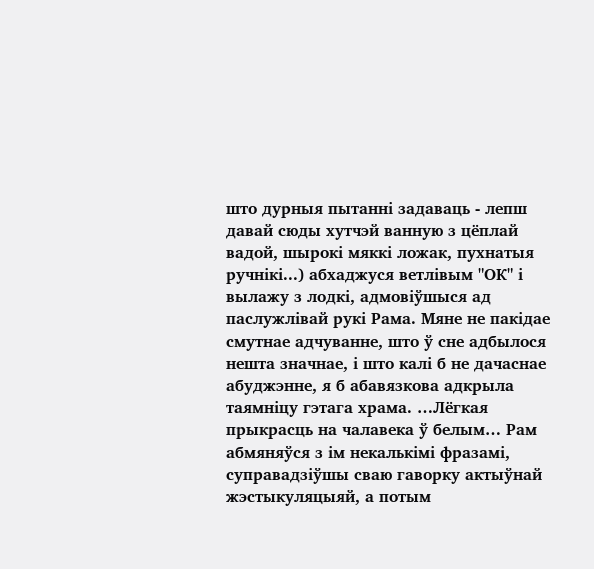што дурныя пытанні задаваць - лепш давай сюды хутчэй ванную з цёплай вадой, шырокі мяккі ложак, пухнатыя ручнікі...) абхаджуся ветлівым "ОК" і вылажу з лодкі, адмовіўшыся ад паслужлівай рукі Рама. Мяне не пакідае смутнае адчуванне, што ў сне адбылося нешта значнае, і што калі б не дачаснае абуджэнне, я б абавязкова адкрыла таямніцу гэтага храма. …Лёгкая прыкрасць на чалавека ў белым… Рам абмяняўся з ім некалькімі фразамі, суправадзіўшы сваю гаворку актыўнай жэстыкуляцыяй, а потым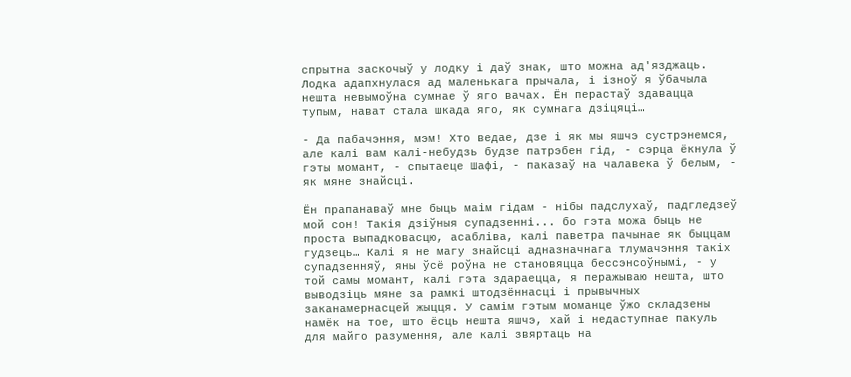спрытна заскочыў у лодку і даў знак, што можна ад'язджаць. Лодка адапхнулася ад маленькага прычала, і ізноў я ўбачыла нешта невымоўна сумнае ў яго вачах. Ён перастаў здавацца тупым, нават стала шкада яго, як сумнага дзіцяці…

- Да пабачэння, мэм! Хто ведае, дзе і як мы яшчэ сустрэнемся, але калі вам калі-небудзь будзе патрэбен гід, - сэрца ёкнула ў гэты момант, - спытаеце Шафі, - паказаў на чалавека ў белым, - як мяне знайсці.

Ён прапанаваў мне быць маім гідам - нібы падслухаў, падгледзеў мой сон! Такія дзіўныя супадзенні... бо гэта можа быць не проста выпадковасцю, асабліва, калі паветра пачынае як быццам гудзець… Калі я не магу знайсці адназначнага тлумачэння такіх супадзенняў, яны ўсё роўна не становяцца бессэнсоўнымі, - у той самы момант, калі гэта здараецца, я перажываю нешта, што выводзіць мяне за рамкі штодзённасці і прывычных заканамернасцей жыцця. У самім гэтым моманце ўжо складзены намёк на тое, што ёсць нешта яшчэ, хай і недаступнае пакуль для майго разумення, але калі звяртаць на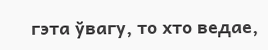гэта ўвагу, то хто ведае,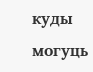куды могуць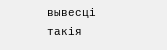вывесці такія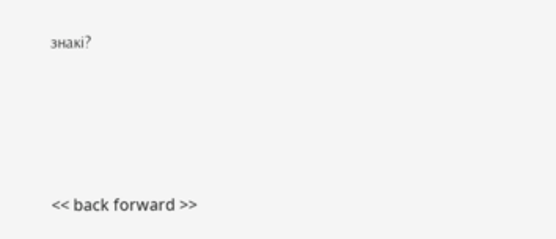знакі?





<< back forward >>